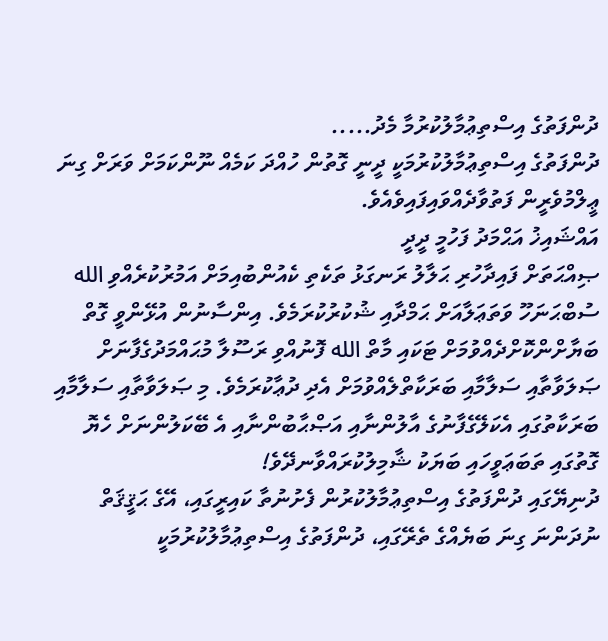ދުންފަތުގެ އިސްތިޢުމާލުކުރުމާ މެދު.....
ދުންފަތުގެ އިސްތިޢުމާލުކުރުމަކީ ދީނީ ގޮތުން ހުއްދަ ކަމެއް ނޫންކަމަށް ވަރަށް ގިނަ ޢީލްމުވެރީން ފަތުވާދެއްވައިފައިވެއެވެ.
އައްޝައިޚު އަޙްމަދު ފަހުމީ ދީދީ
ޞިއްޙަތަށް ފައިދާހުރި ޙަލާލު ރަނގަޅު ތަކެތި ކެއުންބުއިމަށް އަމުރުކުރެއްވި الله ސުބްޙަނަހޫ ވަތަޢަލާއަށް ޙަމްދާއި ޝުކުރުކުރަމެވެ. އިންސާނުން އުޅޭންވީ ގޮތް ބަޔާށްންކޮށްދެއްވުމަށް ޓަކައި މާތް الله ފޮނުއްވި ރަސޫލާ މުޙައްމަދުގެފާނަށް ޞަލަވާތާއި ސަލާމާއި ބަރަކާތްލެއްވުމަށް އެދި ދުޢާކުރަމެވެ. މި ޞަލަވާތާއި ސަލާމާއި ބަރަކާތުގައި އެކަލޭގެފާނުގެ އާލުންނާއި އަޞްޙާބުންނާއި އެ ބޭކަލުންނަށް ހެޔޮ ގޮތުގައި ތަބަޢަވީހައި ބަޔަކު ޝާމިލުކުރައްވާނދޭވެ!
ދުނިޔޭގައި ދުންފަތުގެ އިސްތިޢުމާލުކުރުން ފެށުނުތާ ކައިރީގައި، އޭގެ ޙަޤީޤަތް ނުދަންނަ ގިނަ ބަޔެއްގެ ތެރޭގައި، ދުންފަތުގެ އިސްތިޢުމާލުކުރުމަކީ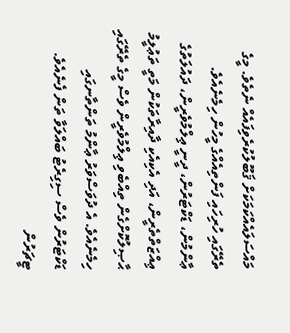މައްސަލައެއްކަމަކަށް ޤަބޫލުކުރެވިފައެއް ނެތެވެ. މީގެ ތެރޭގައި ހުރިހައި ފަންތިއެއްގެ މީހުން ހިމެނެއެވެ. ޢާންމުން، ޑަކްޓަރުން، ދީނީ ޢިލްމުވެރީން، ދައުލަތުގެ ޢިއްޒަތްތެރީން، އަދި އެކިއެކި ދާއިރާތަކުން މަތީ ތަޢުލީމު ޙާޞިލުކޮށްގެން ތިއްބެވި ޢިލްމުވެރީން ވެސް މީގެ ތެރޭގައި ހިމެނެއެވެ. އެ ދުވަސްވަރު ޢާންމު ތަންތާނގައި ޑަކްޓަރުން ވެސް ސިގިރެޓު ބައްލަވާ ތަން ފެނެއެވެ. ޓީޗަރުން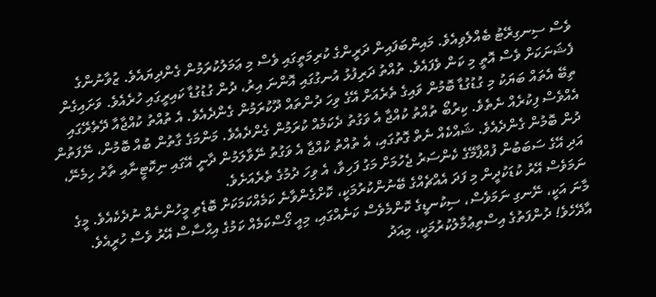ވެސް ސިނގިރޭޓު ބެއްލެވިއެވެ. މައިންބަފައިން ދަރީންގެ ކުރިމަތީގައި ވެސް މި ޢަމަލުކުރަމުން ގެންދިޔައެވެ. ޒުވާނުންގެ ފެޝަނަކަށް ވެސް އޮތީ މި ކަން ވެފައެވެ. ތުއްތު ދަރިފުޅު އުނގުގައި އޮންނަ އިރު، ދުން ގުޑުގުޑާ ކައިރީގައި ހުރެއެވެ. ވަށައިގެން ތިބޭ އެތައް ބަޔަކު މި ގުޑުގުޑާ ބޮމުން ވައިގެ ތެރެއަށް އޭގެ ވިހަ ދުންތައް ދޫކުރަމުން ގެންދެއެވެ. އެ ތުއްތު ކުއްޖާއާ ދޭތެރޭގައި އެއްވެސް ފިކުރެއް ނެތެވެ. ކިރުބޯ ތުއްތު ކުއްޖާ އެ ވަގުތު ދެކަމެއް ކުރަމުން ގެންދެއެވެ. މަންމަގެ ގާތުން ބުއް ބޮމުން، ނޭފަތުން ދުން ބޮމުން ގެންދެއެވެ. ޝައްކެއް ނެތް ގޮތުގައި، އެ ތުއްތު ކުއްޖާ އެ ވަގުތު ނޭވާލަމުން ދާނީ އޭގައި ނިކޮޓީނާއި ތާރު ހިމެނޭ، އަދި އޭގެ ސަބަބުން ފުއްޕާމޭގެ ކެންސަރު ޖެހުމަށް މަގު ފަހިވާ، އެ ވިހަ ދުމުގެ ތެރެއަށެވެ.
ނަމަވެސް އޭރު ކުޑަކުދީން މި ފަދަ އެއްޗެއްގެ ބޭނުންކުރުމަކީ، ކޮށްގެންވާނެ ކަމެއްކަމަކަށް ބޮޑެތި މީހުންނެއް ނުދެކެއެވެ. މީގެ މާނަ އަކީ، ނޭނގި ނަމަވެސް، ސިކުނޑީގެ ކޮންމެވެސް ކަނެއްގައި، މިއީ ގޯސްކަމެއް ކަމުގެ އިޙްސާސް އޭރު ވެސް ހުރީއެވެ. އާދޭހެވެ! ދުންފަތުގެ އިސްތިޢުމާލުކުރުމަކީ، މިއަދު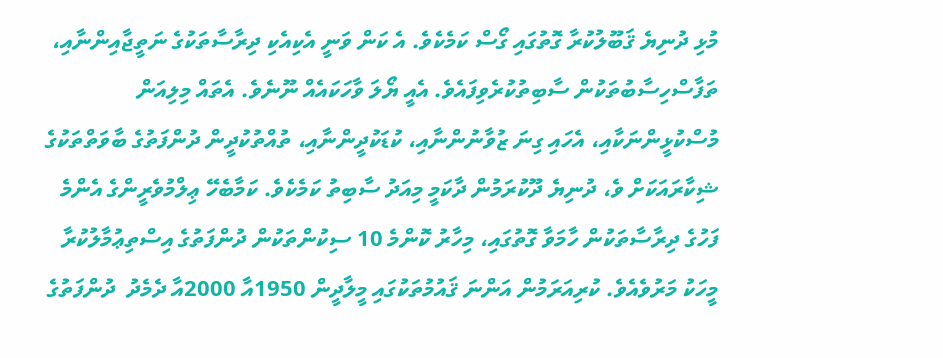މުޅި ދުނިޔެ ޤަބޫލުކުރާ ގޮތުގައި ގޯސް ކަމެކެވެ. އެ ކަން ވަނީ އެކިއެކި ދިރާސާތަކުގެ ނަތީޖާއިންނާއި، ތަފާސްހިސާބުތަކުން ސާބިތުކުރެވިފައެވެ. އެއީ ޔޯލަ ވާހަކައެއް ނޫނެވެ. އެތައް މިލިއަން މުސްކުޅީންނަކާއި، އެހައި ގިނަ ޒުވާނުންނާއި، ކުޑަކުދީންނާއި، ތުއްތުކުދީން ދުންފަތުގެ ބާވަތްތަކުގެ ޝިކާރައަކަށް ވެ، ދުނިޔެ ދޫކުރަމުން ދާކަމީ މިއަދު ސާބިތު ކަމެކެވެ. ކަމާބެހޭ ޢިލްމުވެރީންގެ އެންމެ ފަހުގެ ދިރާސާތަކުން ހާމަވާ ގޮތުގައި، މިހާރު ކޮންމެ 10 ސިކުންތަކުން ދުންފަތުގެ އިސްތިޢުމާލުކުރާ މީހަކު މަރުވެއެވެ. ކުރިއަރަމުން އަންނަ ޤައުމުތަކުގައި މީލާދީން 1950އާ 2000އާ ދެމެދު  ދުންފަތުގެ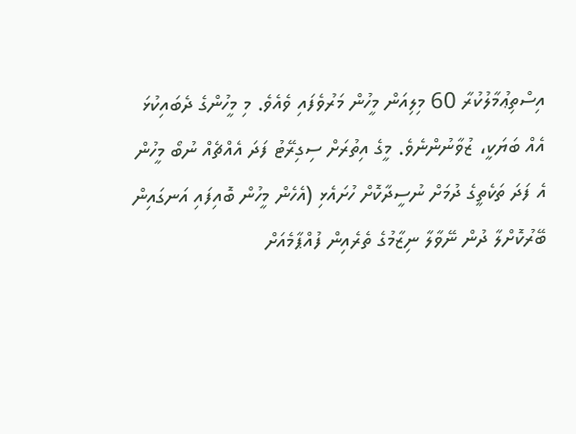އިސްތިޢުމާލުކުރާ 60 މިލިއަން މީހުން މަރުވެފައި ވެއެވެ. މި މީހުންގެ ދެބައިކުޅަ އެއް ބަޔަކީ، ޒުވާނުންނެވެ. މީގެ އިތުރަށް ސިގިރޭޓު ފަދަ އެއްޗެއް ނުބޯ މީހުން އެ ފަދަ ތަކެތީގެ ދުމަށް ނުސީދާކޮށް ހުށައެޅި (އެހެން މީހުން ބޮއިފައި އަނގައިން ބޭރުކޮށްލާ ދުން ނޭވާލާ ނިޒާމުގެ ތެރެއިން ފުއްޕާމެއަށް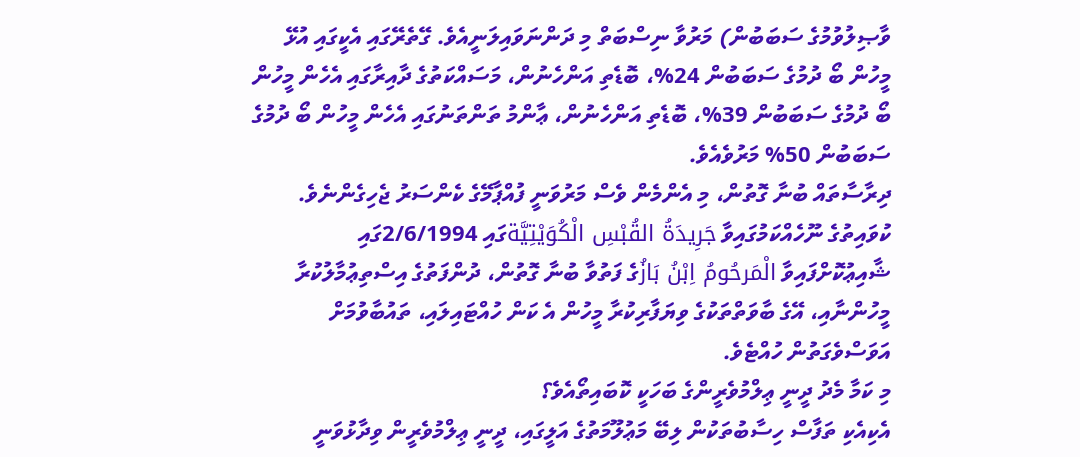ވާޞިލުވުމުގެ ސަބަބުން) މަރުވާ ނިސްބަތް މި ދަންނަވައިލަނީއެވެ. ގޭތެރޭގައި އެކީގައި އުޅޭ މީހުން ބޯ ދުމުގެ ސަބަބުން 24%، ބޮޑެތި އަންހެނުން، މަސައްކަތުގެ ދާއިރާގައި އެހެން މީހުން ބޯ ދުމުގެ ސަބަބުން 39%، ބޮޑެތި އަންހެނުން، ޢާންމު ތަންތަނުގައި އެހެން މީހުން ބޯ ދުމުގެ ސަބަބުން 50% މަރުވެއެވެ.
ދިރާސާތައް ބުނާ ގޮތުން، މި އެންމެން ވެސް މަރުވަނީ ފުއްޕާމޭގެ ކެންސަރު ޖެހިގެންނެވެ. ކުވައިތުގެ ނޫހެއްކަމުގައިވާ جَرِيدَةُ القُبْسِ الْكُوَيْتِيَّةގައި 2/6/1994ގައި ޝާއިޢުކޮށްފައިވާ الْمَرحُومُ اِبْنُ بَازُގެ ފަތުވާ ބުނާ ގޮތުން، ދުންފަތުގެ އިސްތިޢުމާލުކުރާ މީހުންނާއި، އޭގެ ބާވަތްތަކުގެ ވިޔަފާރިކުރާ މީހުން އެ ކަން ހުއްޓައިލައި، ތައުބާވުމަށް އަވަސްވެގަތުން ހުއްޓެވެ.
މި ކަމާ މެދު ދީނީ ޢިލްމުވެރީންގެ ބަހަކީ ކޮބައިތޯއެވެ؟
އެކިއެކި ތަފާސް ހިސާބުތަކުން ލިބޭ މަޢުލޫމަތުގެ އަލީގައި، ދީނީ ޢިލްމުވެރީން ވިދާޅުވަނީ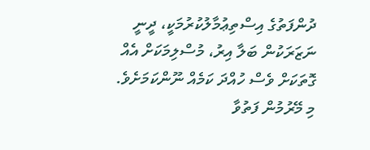ދުންފަތުގެ އިސްތިޢުމާލުކުރުމަކީ، ދީނީ ނަޒަރަކުން ބަލާ އިރު، މުސްލިމަކަށް އެއް ގޮތަކަށް ވެސް ހުއްދަ ކަމެއް ނޫންކަމަށެވެ. މި މޭރުމުން ފަތުވާ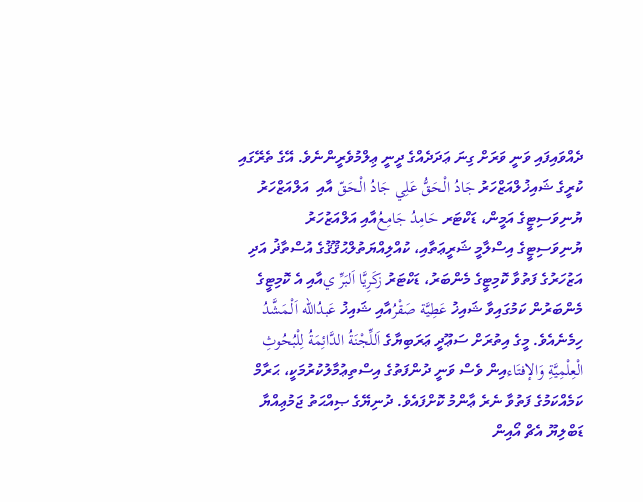ދެއްވައިފައި ވަނީ ވަރަށް ގިނަ ޢަދަދެއްގެ ދީނީ ޢިލްމުވެރީންނެވެ. އޭގެ ތެރޭގައި ކުރީގެ ޝައިޚުލްއަޒްހަރު جَادُ الْـحَقُّ عَلِي جَادُ الْـحَقّ އާއި  އަލްއަޒްހަރު ޔުނިވަސިޓީގެ އަމީން، ޑަކްޓަރ حَامِدُ جَامِعُއާއި އަލްއަޒުހަރު ޔުނިވަސިޓީގެ އިސްލާމީ ޝަރީޢަތާއި، ކުއްލިއްޔަތުލްޙުޤޫޤުގެ އުސްތާޛު އަދި އަޒުހަރުގެ ފަތުވާ ކޮމިޓީގެ މެންބަރު، ޑަކްޓަރު زكَرِيَّا اَلبَرِّ يއާއި އެ ކޮމިޓީގެ މެންބަރުން ކަމުގައިވާ ޝައިޚު عَطِيَّة صَقْرُއާއި ޝައިޚު عَبدُالله اَلْـمَشَّدُ ހިމެނެއެވެ. މީގެ އިތުރަށް ސަޢޫދީ ޢަރަބިޔާގެ اَللِّجْنَةُ الدَّائِمَةُ لِلْبُحُوثِ الْعِلْمِيَّةِ وَالإفتَاءއިން ވެސް ވަނީ ދުންފަތުގެ އިސްތިޢުމާލުކުރުމަކީ، ޙަރާމް ކަމެއްކަމުގެ ފަތުވާ ނެރެ ޢާންމު ކޮށްފައެވެ. ދުނިޔޭގެ ޞިއްޙަތު ޖަމުޢިއްޔާ ޑަބްލިޔޫ އެޗް އޯއިން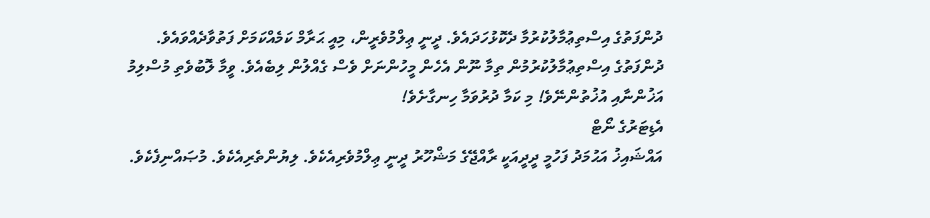ދުންފަތުގެ އިސްތިޢުމާލުކުރުމާ ދެކޮޅުހަދައެވެ. ދީނީ ޢިލްމުވެރީން، މިއީ ޙަރާމް ކަމެއްކަމަށް ފަތުވާދެއްވައެވެ. ދުންފަތުގެ އިސްތިޢުމާލުކުރުމުން ތިމާ ނޫން އެހެން މީހުންނަށް ވެސް ގެއްލުން ލިބެއެވެ. ވީމާ ލޮބުވެތި މުސްލިމު އަޚުންނާއި އުޚުތުންނޭވެ! މި ކަމާ ދުރުވަމާ ހިނގާށެވެ!
އެޑިޓަރުގެ ނޯޓް
އައްޝައިޚު އަޙުމަދު ފަހުމީ ދީދީއަކީ ރާއްޖޭގެ މަޝްހޫރު ދީނީ ޢިލްމުވެރިއެކެވެ. ލިޔުންތެރިއެކެވެ. މުޞައްނިފެކެވެ.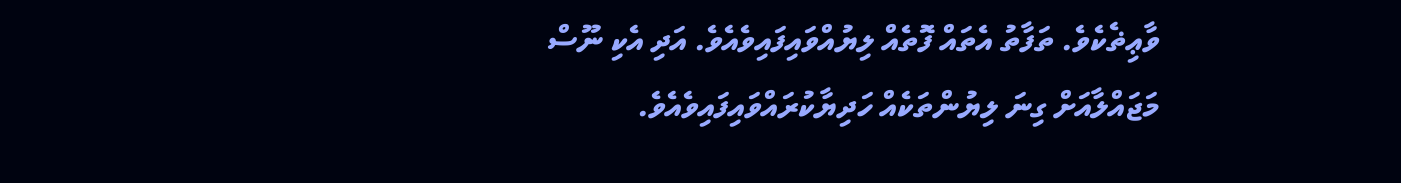ވާޢިޡެކެވެ. ތަފާތު އެތައް ފޮތެއް ލިޔުއްވައިފައިވެއެވެ. އަދި އެކި ނޫސް މަޖައްލާއަށް ގިނަ ލިޔުންތަކެއް ހަދިޔާކުރައްވައިފައިވެއެވެ.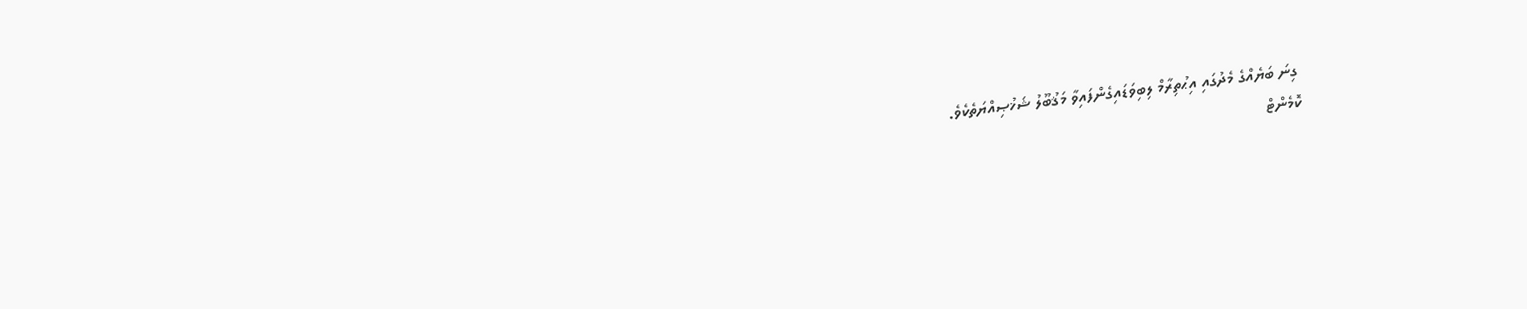ގިނަ ބަޔެއްގެ މެދުގައި އިޙުތިރާމް ލިބިވަޑައިގެންފައިވާ މަޤުބޫލު ޝަޚުޞިއްޔަތެކެވެ.
ކޮމެންޓް